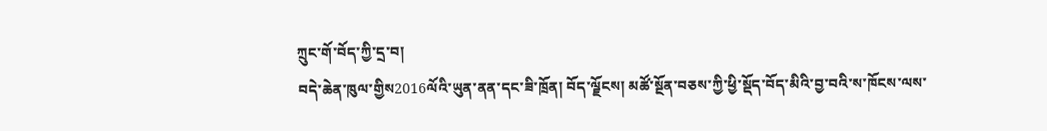ཀྲུང་གོ་བོད་ཀྱི་དྲ་བ།
བདེ་ཆེན་ཁུལ་གྱིས2016ལོའི་ཡུན་ནན་དང་ཟི་ཁྲོན། བོད་ལྗོངས། མཚོ་སྔོན་བཅས་ཀྱི་ཕྱི་སྡོད་བོད་མིའི་བྱ་བའི་ས་ཁོངས་ལས་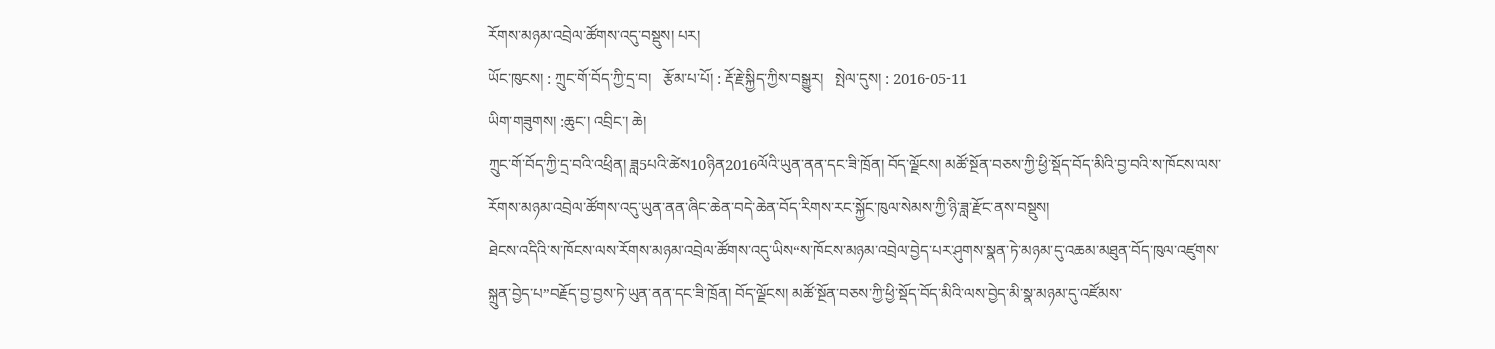རོགས་མཉམ་འབྲེལ་ཚོགས་འདུ་བསྡུས། པར།
ཡོང་ཁུངས། : ཀྲུང་གོ་བོད་ཀྱི་དྲ་བ།   རྩོམ་པ་པོ། : རྡོ་རྗེ་སྐྱིད་ཀྱིས་བསྒྱུར།   སྤེལ་དུས། : 2016-05-11
ཡིག་གཟུགས། :ཆུང་། འབྲིང་། ཆེ།
ཀྲུང་གོ་བོད་ཀྱི་དྲ་བའི་འཕྲིན། ཟླ5པའི་ཚེས10ཉིན2016ལོའི་ཡུན་ནན་དང་ཟི་ཁྲོན། བོད་ལྗོངས། མཚོ་སྔོན་བཅས་ཀྱི་ཕྱི་སྡོད་བོད་མིའི་བྱ་བའི་ས་ཁོངས་ལས་རོགས་མཉམ་འབྲེལ་ཚོགས་འདུ་ཡུན་ནན་ཞིང་ཆེན་བདེ་ཆེན་བོད་རིགས་རང་སྐྱོང་ཁུལ་སེམས་ཀྱི་ཉི་ཟླ་རྫོང་ནས་བསྡུས།
ཐེངས་འདིའི་ས་ཁོངས་ལས་རོགས་མཉམ་འབྲེལ་ཚོགས་འདུ་ཡིས“ས་ཁོངས་མཉམ་འབྲེལ་བྱེད་པར་ཤུགས་སྣན་ཏེ་མཉམ་དུ་འཆམ་མཐུན་བོད་ཁུལ་འཛུགས་སྐྲུན་བྱེད་པ”བརྗོད་བྱ་བྱས་ཏེ་ཡུན་ནན་དང་ཟི་ཁྲོན། བོད་ལྗོངས། མཚོ་སྔོན་བཅས་ཀྱི་ཕྱི་སྡོད་བོད་མིའི་ལས་བྱེད་མི་སྣ་མཉམ་དུ་འཛོམས་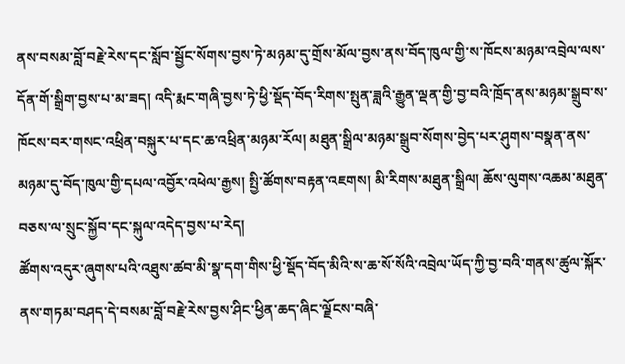ནས་བསམ་བློ་བརྗེ་རེས་དང་སློབ་སྦྱོང་སོགས་བྱས་ཏེ་མཉམ་དུ་གྲོས་མོལ་བྱས་ནས་བོད་ཁུལ་གྱི་ས་ཁོངས་མཉམ་འབྲེལ་ལས་དོན་གོ་སྒྲིག་བྱས་པ་མ་ཟད། འདི་རྨང་གཞི་བྱས་ཏེ་ཕྱི་སྡོད་བོད་རིགས་སྤུན་ཟླའི་རྒྱུན་ལྡན་གྱི་བྱ་བའི་ཁྲོད་ནས་མཉམ་སྒྲུབ་ས་ཁོངས་བར་གསང་འཕྲིན་བསྐུར་པ་དང་ཆ་འཕྲིན་མཉམ་རོལ། མཐུན་སྒྲིལ་མཉམ་སྒྲུབ་སོགས་བྱེད་པར་ཤུགས་བསྣན་ནས་མཉམ་དུ་བོད་ཁུལ་གྱི་དཔལ་འབྱོར་འཕེལ་རྒྱས། སྤྱི་ཚོགས་བརྟན་འཇགས། མི་རིགས་མཐུན་སྒྲིལ། ཆོས་ལུགས་འཆམ་མཐུན་བཅས་ལ་སྲུང་སྐྱོབ་དང་སྐུལ་འདེད་བྱས་པ་རེད།
ཚོགས་འདུར་ཞུགས་པའི་འཐུས་ཚབ་མི་སྣ་དག་གིས་ཕྱི་སྡོད་བོད་མིའི་ས་ཆ་སོ་སོའི་འབྲེལ་ཡོད་ཀྱི་བྱ་བའི་གནས་ཚུལ་སྐོར་ནས་གཏམ་བཤད་དེ་བསམ་བློ་བརྗེ་རེས་བྱས་ཤིང་ཕྱིན་ཆད་ཞིང་ལྗོངས་བཞི་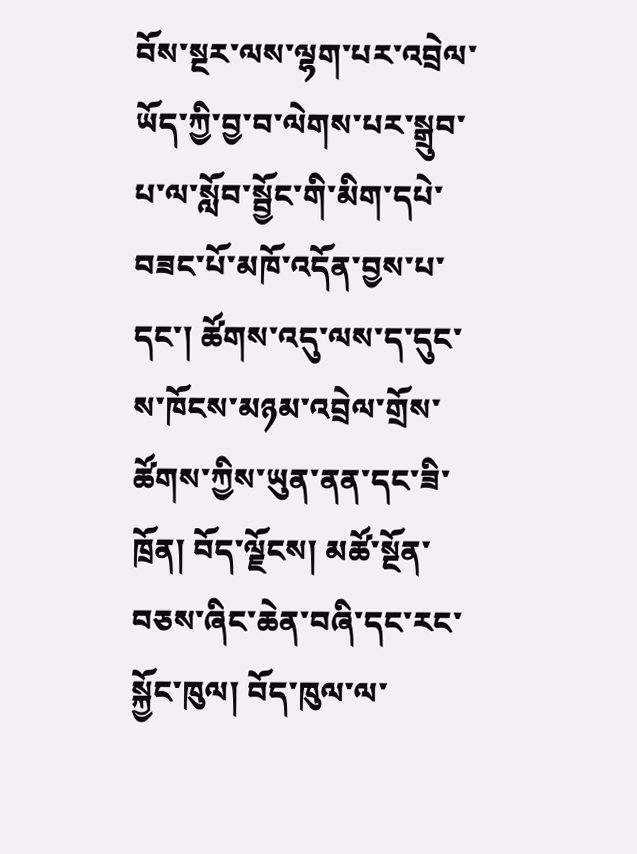བོས་སྔར་ལས་ལྷག་པར་འབྲེལ་ཡོད་ཀྱི་བྱ་བ་ལེགས་པར་སྒྲུབ་པ་ལ་སློབ་སྦྱོང་གི་མིག་དཔེ་བཟང་པོ་མཁོ་འདོན་བྱས་པ་དང་། ཚོགས་འདུ་ལས་ད་དུང་ས་ཁོངས་མཉམ་འབྲེལ་གྲོས་ཚོགས་ཀྱིས་ཡུན་ནན་དང་ཟི་ཁྲོན། བོད་ལྗོངས། མཚོ་སྔོན་བཅས་ཞིང་ཆེན་བཞི་དང་རང་སྐྱོང་ཁུལ། བོད་ཁུལ་ལ་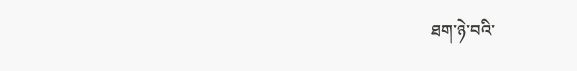ཐག་ཉེ་བའི་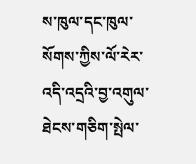ས་ཁུལ་དང་ཁུལ་སོགས་ཀྱིས་ལོ་རེར་འདི་འདྲའི་བྱ་འགུལ་ཐེངས་གཅིག་སྤེལ་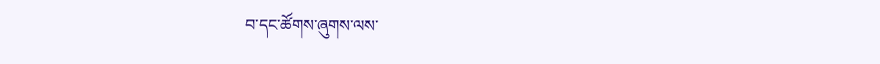བ་དང་ཚོགས་ཞུགས་ལས་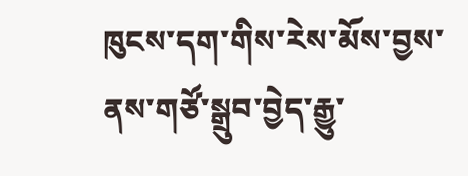ཁུངས་དག་གིས་རེས་མོས་བྱས་ནས་གཙོ་སྒྲུབ་བྱེད་རྒྱུ་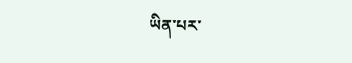ཡིན་པར་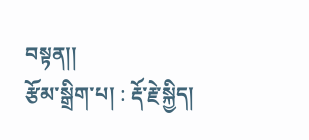བསྟན།།
རྩོམ་སྒྲིག་པ། : རྡོ་རྗེ་སྐྱིད།